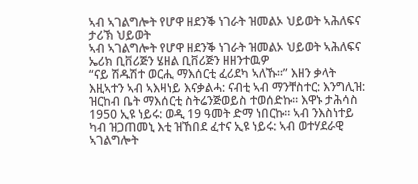ኣብ ኣገልግሎት የሆዋ ዘደንቕ ነገራት ዝመልኦ ህይወት ኣሕለፍና
ታሪኽ ህይወት
ኣብ ኣገልግሎት የሆዋ ዘደንቕ ነገራት ዝመልኦ ህይወት ኣሕለፍና
ኤሪክ ቢቨሪጅን ሄዘል ቢቨሪጅን ዘዘንተዉዎ
“ናይ ሽዱሽተ ወርሒ ማእሰርቲ ፈሪደካ ኣለኹ።” እዘን ቃላት እዚኣተን ኣብ ኣእዛነይ እናቃልሓ: ናብቲ ኣብ ማንቸስተር: እንግሊዝ: ዝርከብ ቤት ማእሰርቲ ስትሬንጅወይስ ተወሰድኩ። እዋኑ ታሕሳስ 1950 ኢዩ ነይሩ: ወዲ 19 ዓመት ድማ ነበርኩ። ኣብ ንእስነተይ ካብ ዝጋጠመኒ እቲ ዝኸበደ ፈተና ኢዩ ነይሩ: ኣብ ወተሃደራዊ ኣገልግሎት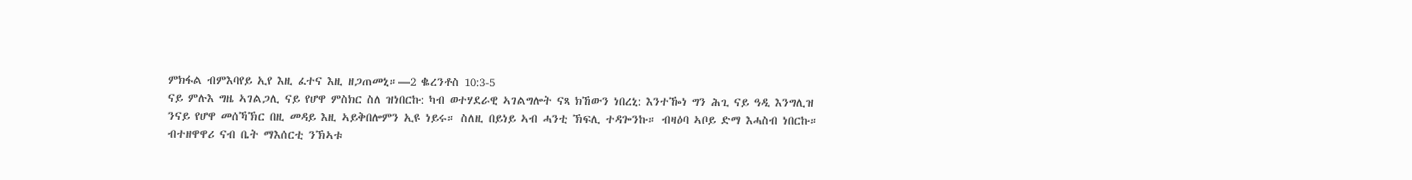ምክፋል ብምእባየይ ኢየ እዚ ፈተና እዚ ዘጋጠመኒ።—2 ቈረንቶስ 10:3-5
ናይ ምሉእ ግዜ ኣገልጋሊ ናይ የሆዋ ምስክር ስለ ዝነበርኩ: ካብ ወተሃደራዊ ኣገልግሎት ናጻ ክኸውን ነበረኒ: እንተዀነ ግን ሕጊ ናይ ዓዲ እንግሊዝ ንናይ የሆዋ መሰኻኽር በዚ መዳይ እዚ ኣይቅበሎምን ኢዩ ነይሩ። ስለዚ በይነይ ኣብ ሓንቲ ኽፍሊ ተዳጐንኩ። ብዛዕባ ኣቦይ ድማ እሓስብ ነበርኩ። ብተዘዋዋሪ ናብ ቤት ማእሰርቲ ንኽኣቱ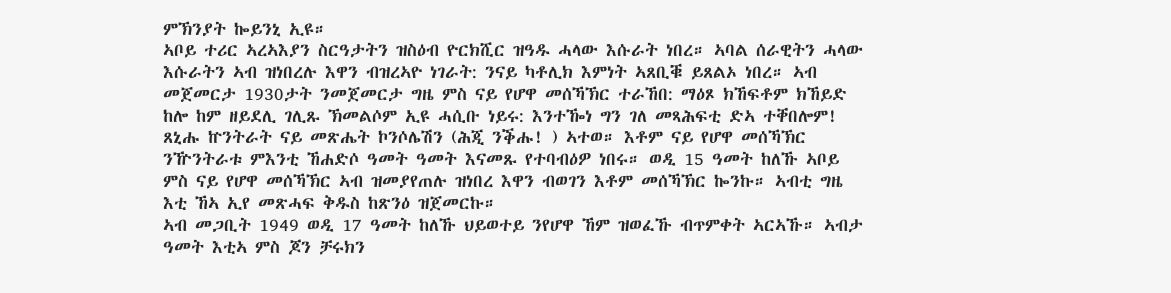ምኽንያት ኰይንኒ ኢዩ።
ኣቦይ ተሪር ኣረኣእያን ስርዓታትን ዝስዕብ ዮርክሺር ዝዓዱ ሓላው እሱራት ነበረ። ኣባል ሰራዊትን ሓላው እሱራትን ኣብ ዝነበረሉ እዋን ብዝረኣዮ ነገራት: ንናይ ካቶሊክ እምነት ኣጸቢቑ ይጸልኦ ነበረ። ኣብ መጀመርታ 1930ታት ንመጀመርታ ግዜ ምስ ናይ የሆዋ መሰኻኽር ተራኸበ: ማዕጾ ክኸፍቶም ክኸይድ ከሎ ከም ዘይደሊ ገሊጹ ኽመልሶም ኢዩ ሓሲቡ ነይሩ: እንተዀነ ግን ገለ መጻሕፍቲ ድኣ ተቐበሎም! ጸኒሑ ኵንትራት ናይ መጽሔት ኮንሶሌሽን (ሕጂ ንቕሑ! ) ኣተወ። እቶም ናይ የሆዋ መሰኻኽር ንዅንትራቱ ምእንቲ ኸሐድሶ ዓመት ዓመት እናመጹ የተባብዕዎ ነበሩ። ወዲ 15 ዓመት ከለኹ ኣቦይ ምስ ናይ የሆዋ መሰኻኽር ኣብ ዝመያየጠሉ ዝነበረ እዋን ብወገን እቶም መሰኻኽር ኰንኩ። ኣብቲ ግዜ እቲ ኸኣ ኢየ መጽሓፍ ቅዱስ ከጽንዕ ዝጀመርኩ።
ኣብ መጋቢት 1949 ወዲ 17 ዓመት ከለኹ ህይወተይ ንየሆዋ ኸም ዝወፈኹ ብጥምቀት ኣርኣኹ። ኣብታ ዓመት እቲኣ ምስ ጆን ቻሩክን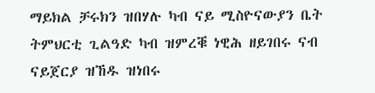ማይክል ቻሩክን ዝበሃሉ ካብ ናይ ሚስዮናውያን ቤት ትምህርቲ ጊልዓድ ካብ ዝምረቑ ነዊሕ ዘይገበሩ ናብ ናይጀርያ ዝኸዱ ዝነበሩ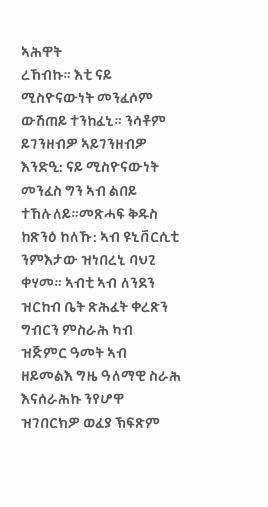ኣሕዋት
ረኸብኩ። እቲ ናይ ሚስዮናውነት መንፈሶም ውሽጠይ ተንከፈኒ። ንሳቶም ይገንዘብዎ ኣይገንዘብዎ እንድዒ: ናይ ሚስዮናውነት መንፈስ ግን ኣብ ልበይ ተኸሉለይ።መጽሓፍ ቅዱስ ከጽንዕ ከለኹ: ኣብ ዩኒቨርሲቲ ንምእታው ዝነበረኒ ባህጊ ቀሃመ። ኣብቲ ኣብ ለንደን ዝርከብ ቤት ጽሕፈት ቀረጽን ግብርን ምስራሕ ካብ ዝጅምር ዓመት ኣብ ዘይመልእ ግዜ ዓለማዊ ስራሕ እናሰራሕኩ ንየሆዋ ዝገበርክዎ ወፈያ ኽፍጽም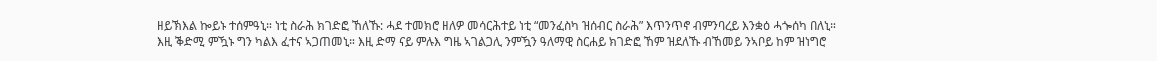ዘይኽእል ኰይኑ ተሰምዓኒ። ነቲ ስራሕ ክገድፎ ኸለኹ: ሓደ ተመክሮ ዘለዎ መሳርሕተይ ነቲ “መንፈስካ ዝሰብር ስራሕ” እጥንጥኖ ብምንባረይ እንቋዕ ሓጐሰካ በለኒ።
እዚ ቕድሚ ምዃኑ ግን ካልእ ፈተና ኣጋጠመኒ። እዚ ድማ ናይ ምሉእ ግዜ ኣገልጋሊ ንምዃን ዓለማዊ ስርሐይ ክገድፎ ኸም ዝደለኹ ብኸመይ ንኣቦይ ከም ዝነግሮ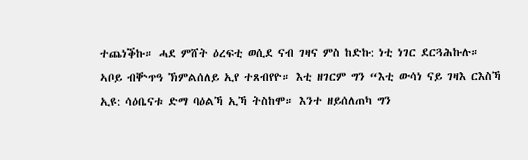ተጨነቕኩ። ሓደ ምሸት ዕረፍቲ ወሲደ ናብ ገዛና ምስ ከድኩ: ነቲ ነገር ደርጓሕኩሉ። ኣቦይ ብቝጥዓ ኽምልሰለይ ኢየ ተጸብየዮ። እቲ ዘገርም ግን “እቲ ውሳነ ናይ ገዛእ ርእስኻ ኢዩ: ሳዕቤናቱ ድማ ባዕልኻ ኢኻ ትስከሞ። እንተ ዘይሰለጠካ ግን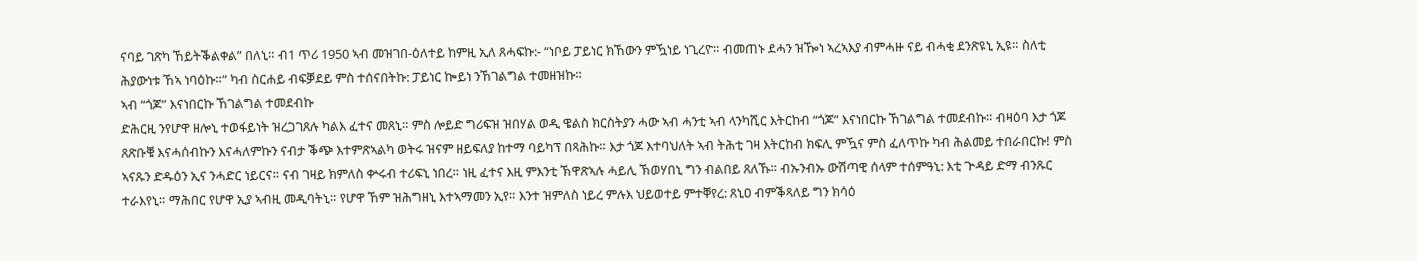ናባይ ገጽካ ኸይትቕልቀል” በለኒ። ብ1 ጥሪ 1950 ኣብ መዝገበ-ዕለተይ ከምዚ ኢለ ጸሓፍኩ:- “ነቦይ ፓይነር ክኸውን ምዃነይ ነጊረዮ። ብመጠኑ ደሓን ዝዀነ ኣረኣእያ ብምሓዙ ናይ ብሓቂ ደንጽዩኒ ኢዩ። ስለቲ ሕያውነቱ ኸኣ ነባዕኩ።” ካብ ስርሐይ ብፍቓደይ ምስ ተሰናበትኩ: ፓይነር ኰይነ ንኸገልግል ተመዘዝኩ።
ኣብ “ጎጆ” እናነበርኩ ኸገልግል ተመደብኩ
ድሕርዚ ንየሆዋ ዘሎኒ ተወፋይነት ዝረጋገጸሉ ካልእ ፈተና መጸኒ። ምስ ሎይድ ግሪፍዝ ዝበሃል ወዲ ዌልስ ክርስትያን ሓው ኣብ ሓንቲ ኣብ ላንካሺር እትርከብ “ጎጆ” እናነበርኩ ኸገልግል ተመደብኩ። ብዛዕባ እታ ጎጆ ጸጽቡቑ እናሓሰብኩን እናሓለምኩን ናብታ ቕጭ እተምጽኣልካ ወትሩ ዝናም ዘይፍለያ ከተማ ባይካፕ በጻሕኩ። እታ ጎጆ እተባህለት ኣብ ትሕቲ ገዛ እትርከብ ክፍሊ ምዃና ምስ ፈለጥኩ ካብ ሕልመይ ተበራበርኩ! ምስ ኣናጹን ድዱዕን ኢና ንሓድር ነይርና። ናብ ገዛይ ክምለስ ቍሩብ ተሪፍኒ ነበረ። ነዚ ፈተና እዚ ምእንቲ ኽዋጽኣሉ ሓይሊ ኽወሃበኒ ግን ብልበይ ጸለኹ። ብኡንብኡ ውሽጣዊ ሰላም ተሰምዓኒ: እቲ ጕዳይ ድማ ብንጹር ተራእየኒ። ማሕበር የሆዋ ኢያ ኣብዚ መዲባትኒ። የሆዋ ኸም ዝሕግዘኒ እተኣማመን ኢየ። እንተ ዝምለስ ነይረ ምሉእ ህይወተይ ምተቐየረ: ጸኒዐ ብምቕጻለይ ግን ክሳዕ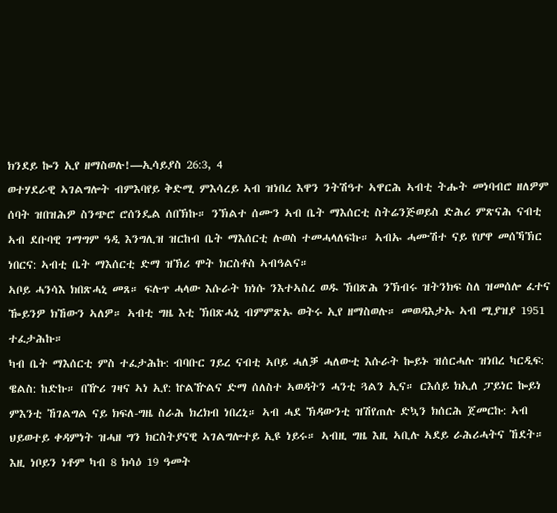ክንደይ ኰን ኢየ ዘማስወሉ!—ኢሳይያስ 26:3, 4
ወተሃደራዊ ኣገልግሎት ብምእባየይ ቅድሚ ምእሳረይ ኣብ ዝነበረ እዋን ንትሽዓተ ኣዋርሕ ኣብቲ ትሑት መነባብሮ ዘለዎም ሰባት ዝበዝሕዎ ስንጭሮ ሮሰንዴል ሰበኽኩ። ንኽልተ ሰሙን ኣብ ቤት ማእሰርቲ ስትሬንጅወይስ ድሕሪ ምጽናሕ ናብቲ ኣብ ደቡባዊ ገማግም ዓዲ እንግሊዝ ዝርከብ ቤት ማእሰርቲ ሉወስ ተመሓላለፍኩ። ኣብኡ ሓሙሽተ ናይ የሆዋ መሰኻኽር ነበርና: ኣብቲ ቤት ማእሰርቲ ድማ ዝኽሪ ሞት ክርስቶስ ኣብዓልና።
ኣቦይ ሓንሳእ ክበጽሓኒ መጸ። ፍሉጥ ሓላው እሱራት ክነሱ ንእተኣስረ ወዱ ኽበጽሕ ንኽብሩ ዝትንክፍ ስለ ዝመሰሎ ፈተና ዀይንዎ ክኸውን ኣለዎ። ኣብቲ ግዜ እቲ ኽበጽሓኒ ብምምጽኡ ወትሩ ኢየ ዘማስወሉ። መወዳእታኡ ኣብ ሚያዝያ 1951 ተፈታሕኩ።
ካብ ቤት ማእሰርቲ ምስ ተፈታሕኩ: ብባቡር ገይረ ናብቲ ኣቦይ ሓለቓ ሓለውቲ እሱራት ኰይኑ ዝሰርሓሉ ዝነበረ ካርዲፍ: ዌልስ: ከድኩ። በዅሪ ገዛና ኣነ ኢየ: ኵልዅልና ድማ ሰለስተ ኣወዳትን ሓንቲ ጓልን ኢና። ርእሰይ ክኢለ ፓይነር ኰይነ ምእንቲ ኸገልግል ናይ ክፍለ-ግዜ ስራሕ ክረክብ ነበረኒ። ኣብ ሓደ ኽዳውንቲ ዝሽየጠሉ ድኳን ክሰርሕ ጀመርኩ: ኣብ ህይወተይ ቀዳምነት ዝሓዘ ግን ክርስትያናዊ ኣገልግሎተይ ኢዩ ነይሩ። ኣብዚ ግዜ እዚ ኣቢሉ ኣደይ ራሕሪሓትና ኸደት። እዚ ነቦይን ነቶም ካብ 8 ክሳዕ 19 ዓመት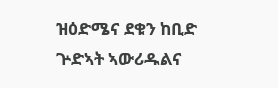ዝዕድሜና ደቁን ከቢድ ጕድኣት ኣውሪዱልና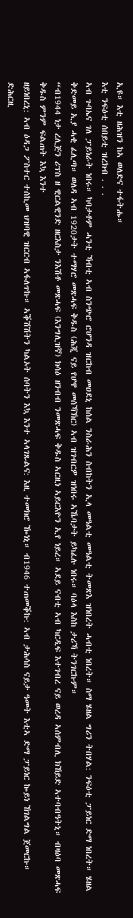ኢዩ። እቲ ዘሕዝን ከኣ ወለድና ተፋትሑ።
እቲ ንፍዕቲ ሰበይቲ ዝረክብ . . .
ኣብ ጉባኤና ገለ ፓይነራት ነበሩ። ካባታቶም ሓንቲ ኻብቲ ኣብ ስንጭሮ ሮሆንዳ ዝርከብ መዐደኒ ከሰል ንስራሕን ስብከትን ኢላ መዓልቲ መዓልቲ ትመጽእ ዝነበረት ሓብቲ ነበረት። ስማ ሄዘል ግሪን ትበሃል: ንፍዕቲ ፓይነር ድማ ነበረት። ሄዘል ቅድመይ ኢያ ሓቂ ፈሊጣ። ወለዳ ኣብ 1920ታት ተማሃሮ መጽሓፍ ቅዱስ (ሕጂ ናይ የሆዋ መሰኻኽር) ኣብ ዝገብርዎ ዝነበሩ ኣኼባታት ይካፈሉ ነበሩ። ባዕላ እስከ ታሪኻ ትንገርኩም።
“ብ1944 ነታ ረሊጅን ሪፕስ ዘ ዊርልዊንድ ዘርእስታ ንእሽቶ መጽሓፍ (እንግሊዝኛ) ክሳዕ ዘንብብ ንመጽሓፍ ቅዱስ ኣርዚነ ኣይርእዮን ኢየ ነይረ። ኣደይ ናብቲ ኣብ ካርዲፍ እተገብረ ናይ ወረዳ ኣሰምብሊ ክኸይድ ኣተባብዓትኒ። ብዛዕባ መጽሓፍ ቅዱስ ምንም ፍልጠት እኳ እንተ
ዘይነበረኒ: ኣብ ዕዳጋ ፖስተር ተሰኪመ ህዝባዊ ዝርርብ ኣፋለጥኩ። ኣቕሽሽትን ካልኦት ሰባትን እኳ እንተ ኣላገጹልና: እዚ ተመክሮ ዀነኒ። ብ1946 ተጠመቕኩ: ኣብ ታሕሳስ ናይታ ዓመት እቲኣ ድማ ፓይነር ኰይነ ኸገልግል ጀመርኩ። ድሕርዚ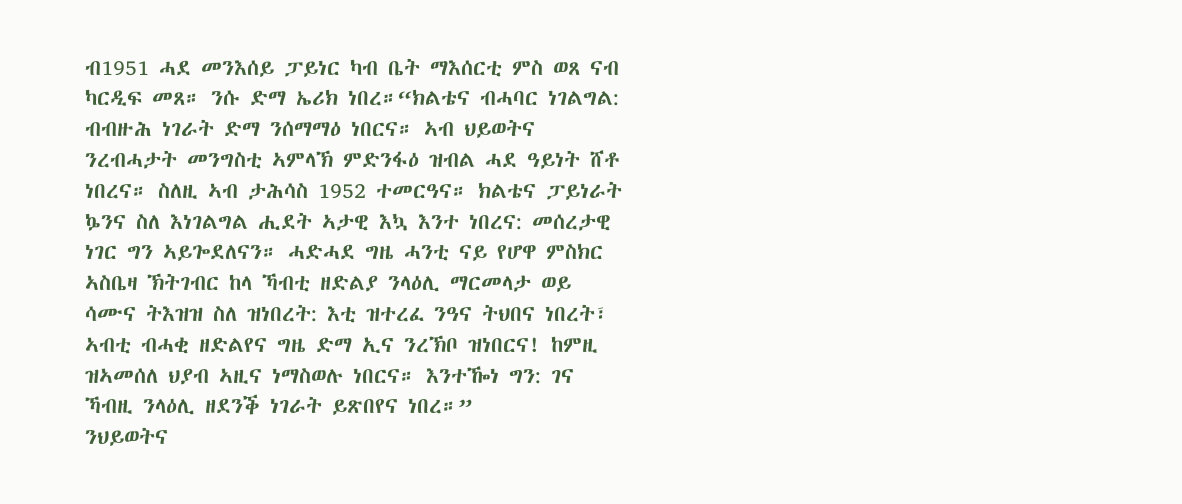ብ1951 ሓደ መንእሰይ ፓይነር ካብ ቤት ማእሰርቲ ምስ ወጸ ናብ ካርዲፍ መጸ። ንሱ ድማ ኤሪክ ነበረ።“ክልቴና ብሓባር ነገልግል: ብብዙሕ ነገራት ድማ ንሰማማዕ ነበርና። ኣብ ህይወትና ንረብሓታት መንግስቲ ኣምላኽ ምድንፋዕ ዝብል ሓደ ዓይነት ሸቶ ነበረና። ስለዚ ኣብ ታሕሳስ 1952 ተመርዓና። ክልቴና ፓይነራት ኴንና ስለ እነገልግል ሒደት ኣታዊ እኳ እንተ ነበረና: መሰረታዊ ነገር ግን ኣይጐደለናን። ሓድሓደ ግዜ ሓንቲ ናይ የሆዋ ምስክር ኣስቤዛ ኽትገብር ከላ ኻብቲ ዘድልያ ንላዕሊ ማርመላታ ወይ ሳሙና ትእዝዝ ስለ ዝነበረት: እቲ ዝተረፈ ንዓና ትህበና ነበረት፣ ኣብቲ ብሓቂ ዘድልየና ግዜ ድማ ኢና ንረኽቦ ዝነበርና! ከምዚ ዝኣመሰለ ህያብ ኣዚና ነማስወሉ ነበርና። እንተዀነ ግን: ገና ኻብዚ ንላዕሊ ዘደንቕ ነገራት ይጽበየና ነበረ።”
ንህይወትና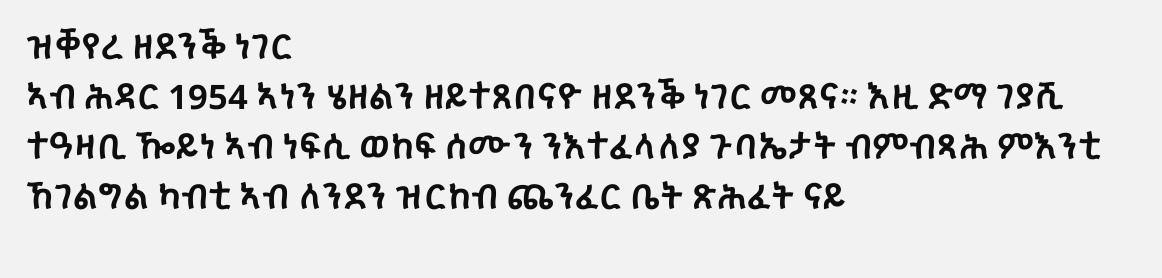ዝቐየረ ዘደንቕ ነገር
ኣብ ሕዳር 1954 ኣነን ሄዘልን ዘይተጸበናዮ ዘደንቕ ነገር መጸና። እዚ ድማ ገያሺ ተዓዛቢ ዀይነ ኣብ ነፍሲ ወከፍ ሰሙን ንእተፈላለያ ጉባኤታት ብምብጻሕ ምእንቲ ኸገልግል ካብቲ ኣብ ለንደን ዝርከብ ጨንፈር ቤት ጽሕፈት ናይ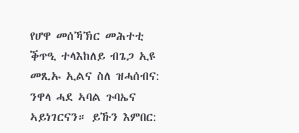የሆዋ መሰኻኽር መሕተቲ ቕጥዒ ተላእከለይ ብጌጋ ኢዩ መጺኡ ኢልና ስለ ዝሓሰብና: ንዋላ ሓደ ኣባል ጉባኤና ኣይነገርናን። ይኹን እምበር: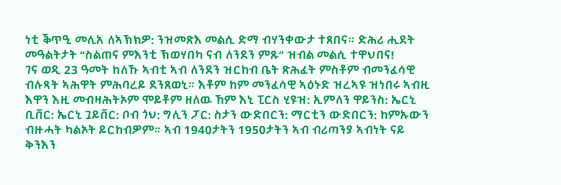ነቲ ቕጥዒ መሊአ ለኣኽክዎ: ንዝመጽእ መልሲ ድማ ብሃንቀውታ ተጸበና። ድሕሪ ሒደት መዓልትታት “ስልጠና ምእንቲ ኽወሃበካ ናብ ለንደን ምጹ” ዝብል መልሲ ተዋህበና!
ገና ወዲ 23 ዓመት ከለኹ ኣብቲ ኣብ ለንደን ዝርከብ ቤት ጽሕፈት ምስቶም ብመንፈሳዊ ብሉጻት ኣሕዋት ምሕባረይ ደንጸወኒ። እቶም ከም መንፈሳዊ ኣዕኑድ ዝረኣዩ ዝነበሩ ኣብዚ እዋን እዚ መብዛሕትኦም ሞይቶም ዘለዉ ኸም እኒ ፒርስ ሂዩዝ: ኢምለን ዋይንስ: ኤርኒ ቢቨር: ኤርኒ ጓይቨር: ቦብ ጎህ: ግሊን ፓር: ስታን ውድበርን: ማርቲን ውድበርን: ከምኡውን ብዙሓት ካልኦት ይርከብዎም። ኣብ 1940ታትን 1950ታትን ኣብ ብሪጣንያ ኣብነት ናይ ቅንእን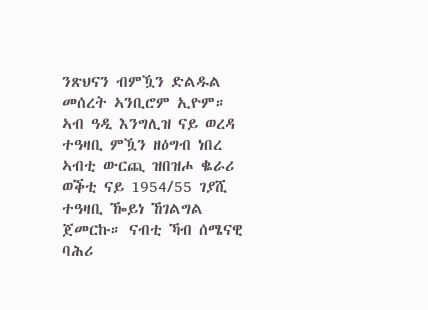ንጽህናን ብምዃን ድልዱል መሰረት ኣንቢሮም ኢዮም።
ኣብ ዓዲ እንግሊዝ ናይ ወረዳ ተዓዛቢ ምዃን ዘዕግብ ነበረ
ኣብቲ ውርጪ ዝበዝሖ ቈራሪ ወቕቲ ናይ 1954/55 ገያሺ ተዓዛቢ ዀይነ ኸገልግል ጀመርኩ። ናብቲ ኻብ ሰሜናዊ ባሕሪ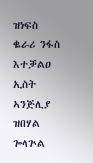ዝነፍስ ቈራሪ ንፋስ እተቓልዐ ኢስት ኣንጅሊያ ዝበሃል ጐላጕል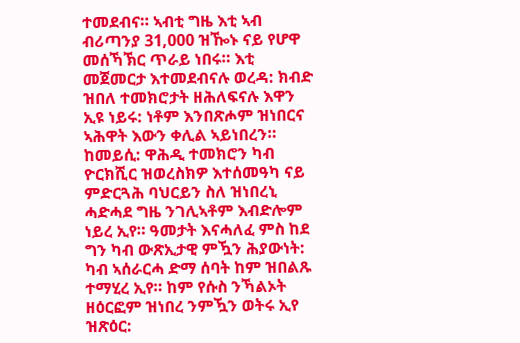ተመደብና። ኣብቲ ግዜ እቲ ኣብ ብሪጣንያ 31,000 ዝዀኑ ናይ የሆዋ መሰኻኽር ጥራይ ነበሩ። እቲ መጀመርታ እተመደብናሉ ወረዳ: ክብድ ዝበለ ተመክሮታት ዘሕለፍናሉ እዋን ኢዩ ነይሩ: ነቶም እንበጽሖም ዝነበርና ኣሕዋት እውን ቀሊል ኣይነበረን። ከመይሲ: ዋሕዲ ተመክሮን ካብ ዮርክሺር ዝወረስክዎ እተሰመዓካ ናይ ምድርጓሕ ባህርይን ስለ ዝነበረኒ ሓድሓደ ግዜ ንገሊኣቶም እብድሎም ነይረ ኢየ። ዓመታት እናሓለፈ ምስ ከደ ግን ካብ ውጽኢታዊ ምዃን ሕያውነት: ካብ ኣሰራርሓ ድማ ሰባት ከም ዝበልጹ ተማሂረ ኢየ። ከም የሱስ ንኻልኦት ዘዕርፎም ዝነበረ ንምዃን ወትሩ ኢየ ዝጽዕር: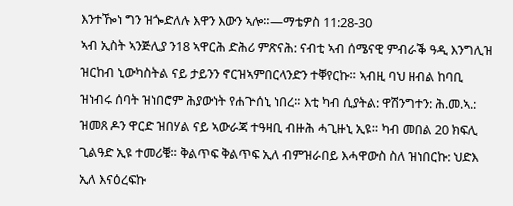እንተዀነ ግን ዝጐድለሉ እዋን እውን ኣሎ።—ማቴዎስ 11:28-30
ኣብ ኢስት ኣንጅሊያ ን18 ኣዋርሕ ድሕሪ ምጽናሕ: ናብቲ ኣብ ሰሜናዊ ምብራቕ ዓዲ እንግሊዝ ዝርከብ ኒውካስትል ናይ ታይንን ኖርዝኣምበርላንድን ተቐየርኩ። ኣብዚ ባህ ዘብል ከባቢ ዝነብሩ ሰባት ዝነበሮም ሕያውነት የሐጕሰኒ ነበረ። እቲ ካብ ሲያትል: ዋሽንግተን: ሕ.መ.ኣ.: ዝመጸ ዶን ዋርድ ዝበሃል ናይ ኣውራጃ ተዓዛቢ ብዙሕ ሓጊዙኒ ኢዩ። ካብ መበል 20 ክፍሊ ጊልዓድ ኢዩ ተመሪቑ። ቅልጥፍ ቅልጥፍ ኢለ ብምዝራበይ እሓዋውስ ስለ ዝነበርኩ: ህድእ ኢለ እናዕረፍኩ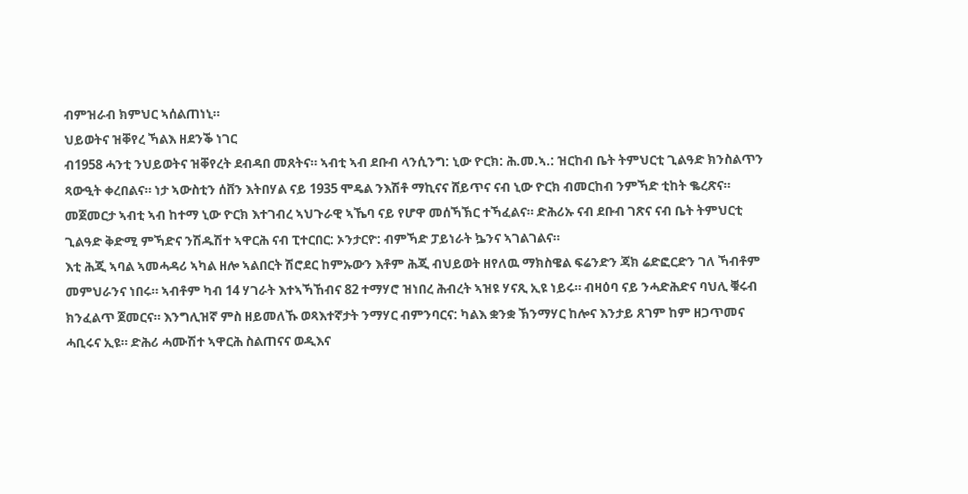ብምዝራብ ክምህር ኣሰልጠነኒ።
ህይወትና ዝቐየረ ኻልእ ዘደንቕ ነገር
ብ1958 ሓንቲ ንህይወትና ዝቐየረት ደብዳበ መጸትና። ኣብቲ ኣብ ደቡብ ላንሲንግ: ኒው ዮርክ: ሕ.መ.ኣ.: ዝርከብ ቤት ትምህርቲ ጊልዓድ ክንስልጥን ጻውዒት ቀረበልና። ነታ ኣውስቲን ሰቨን እትበሃል ናይ 1935 ሞዴል ንእሽቶ ማኪናና ሸይጥና ናብ ኒው ዮርክ ብመርከብ ንምኻድ ቲከት ቈረጽና። መጀመርታ ኣብቲ ኣብ ከተማ ኒው ዮርክ እተገብረ ኣህጉራዊ ኣኼባ ናይ የሆዋ መሰኻኽር ተኻፈልና። ድሕሪኡ ናብ ደቡብ ገጽና ናብ ቤት ትምህርቲ ጊልዓድ ቅድሚ ምኻድና ንሽዱሽተ ኣዋርሕ ናብ ፒተርበር: ኦንታርዮ: ብምኻድ ፓይነራት ኴንና ኣገልገልና።
እቲ ሕጂ ኣባል ኣመሓዳሪ ኣካል ዘሎ ኣልበርት ሽሮደር ከምኡውን እቶም ሕጂ ብህይወት ዘየለዉ ማክስዌል ፍሬንድን ጃክ ሬድፎርድን ገለ ኻብቶም መምህራንና ነበሩ። ኣብቶም ካብ 14 ሃገራት እተኣኻኸብና 82 ተማሃሮ ዝነበረ ሕብረት ኣዝዩ ሃናጺ ኢዩ ነይሩ። ብዛዕባ ናይ ንሓድሕድና ባህሊ ቑሩብ ክንፈልጥ ጀመርና። እንግሊዝኛ ምስ ዘይመለኹ ወጻእተኛታት ንማሃር ብምንባርና: ካልእ ቋንቋ ኽንማሃር ከሎና እንታይ ጸገም ከም ዘጋጥመና ሓቢሩና ኢዩ። ድሕሪ ሓሙሽተ ኣዋርሕ ስልጠናና ወዲእና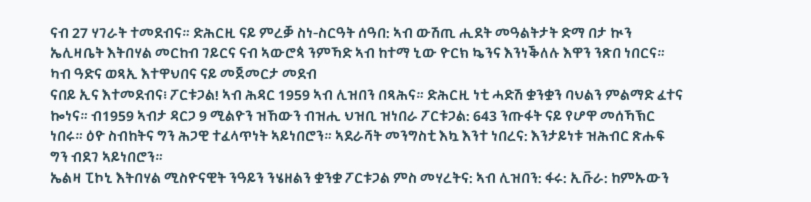ናብ 27 ሃገራት ተመደብና። ድሕርዚ ናይ ምረቓ ስነ-ስርዓት ሰዓበ: ኣብ ውሽጢ ሒደት መዓልትታት ድማ በታ ኲን ኤሊዛቤት እትበሃል መርከብ ገይርና ናብ ኣውሮጳ ንምኻድ ኣብ ከተማ ኒው ዮርክ ኴንና እንነቕለሉ እዋን ንጽበ ነበርና።
ካብ ዓድና ወጻኢ እተዋህበና ናይ መጀመርታ መደብ
ናበይ ኢና እተመደብና፧ ፖርቱጋል! ኣብ ሕዳር 1959 ኣብ ሊዝበን በጻሕና። ድሕርዚ ነቲ ሓድሽ ቋንቋን ባህልን ምልማድ ፈተና ኰነና። ብ1959 ኣብታ ዳርጋ 9 ሚልዮን ዝኸውን ብዝሒ ህዝቢ ዝነበራ ፖርቱጋል: 643 ንጡፋት ናይ የሆዋ መሰኻኽር ነበሩ። ዕዮ ስብከትና ግን ሕጋዊ ተፈላጥነት ኣይነበሮን። ኣደራሻት መንግስቲ እኳ እንተ ነበረና: እንታይነቱ ዝሕብር ጽሑፍ ግን ብደገ ኣይነበሮን።
ኤልዛ ፒኮኒ እትበሃል ሚስዮናዊት ንዓይን ንሄዘልን ቋንቋ ፖርቱጋል ምስ መሃረትና: ኣብ ሊዝበን: ፋሩ: ኢቩራ: ከምኡውን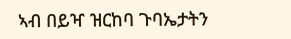ኣብ በይዣ ዝርከባ ጉባኤታትን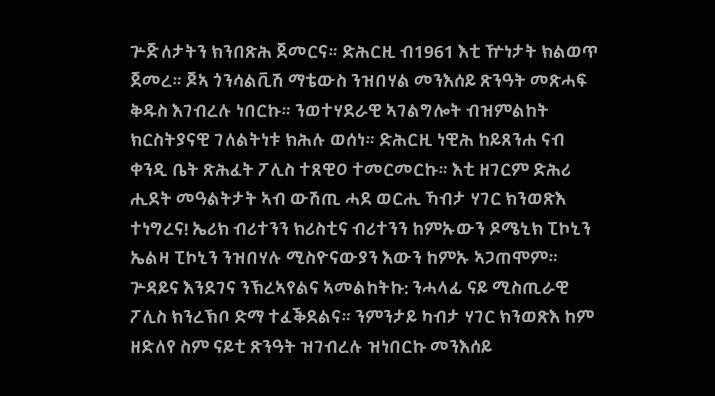ጕጅለታትን ክንበጽሕ ጀመርና። ድሕርዚ ብ1961 እቲ ዅነታት ክልወጥ ጀመረ። ጆኣ ጎንሳልቪሽ ማቴውስ ንዝበሃል መንእሰይ ጽንዓት መጽሓፍ ቅዱስ እገብረሉ ነበርኩ። ንወተሃደራዊ ኣገልግሎት ብዝምልከት ክርስትያናዊ ገለልትነቱ ክሕሉ ወሰነ። ድሕርዚ ነዊሕ ከይጸንሐ ናብ ቀንዲ ቤት ጽሕፈት ፖሊስ ተጸዊዐ ተመርመርኩ። እቲ ዘገርም ድሕሪ ሒደት መዓልትታት ኣብ ውሽጢ ሓደ ወርሒ ኻብታ ሃገር ክንወጽእ ተነግረና! ኤሪክ ብሪተንን ክሪስቲና ብሪተንን ከምኡውን ዶሜኒክ ፒኮኒን ኤልዛ ፒኮኒን ንዝበሃሉ ሚስዮናውያን እውን ከምኡ ኣጋጠሞም።
ጕዳይና እንደገና ንኽረኣየልና ኣመልከትኩ: ንሓላፊ ናይ ሚስጢራዊ ፖሊስ ክንረኽቦ ድማ ተፈቕደልና። ንምንታይ ካብታ ሃገር ክንወጽእ ከም ዘድለየ ስም ናይቲ ጽንዓት ዝገብረሉ ዝነበርኩ መንእሰይ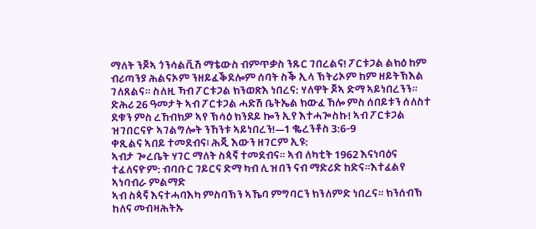ማለት ንጆኣ ጎንሳልቪሽ ማቴውስ ብምጥቃስ ንጹር ገበረልና! ፖርቱጋል ልክዕ ከም ብሪጣንያ ሕልናኦም ንዘይፈቕደሎም ሰባት ስቕ ኢላ ኽትሪኦም ከም ዘይትኽእል ገለጸልና። ስለዚ ኻብ ፖርቱጋል ክንወጽእ ነበረና: ሃለዋት ጆኣ ድማ ኣይነበረንን። ድሕሪ 26 ዓመታት ኣብ ፖርቱጋል ሓድሽ ቤትኤል ክውፈ ኸሎ ምስ ሰበይቱን ሰለስተ ደቁን ምስ ረኸብክዎ ኣየ ኽሳዕ ክንደይ ኰን ኢየ እተሓጐስኩ! ኣብ ፖርቱጋል ዝገበርናዮ ኣገልግሎት ንኸንቱ ኣይነበረን!—1 ቈረንቶስ 3:6-9
ቀጺልና ኣበይ ተመደብና፧ ሕጂ እውን ዘገርም ኢዩ:
ኣብታ ጐረቤት ሃገር ማለት ስጳኛ ተመደብና። ኣብ ለካቲት 1962 እናነባዕና ተፈለናዮም: ብባቡር ገይርና ድማ ካብ ሊዝበን ናብ ማድሪድ ከድና።እተፈልየ ኣነባብራ ምልማድ
ኣብ ስጳኛ እናተሓባእካ ምስባኽን ኣኼባ ምግባርን ክንለምድ ነበረና። ክንሰብኽ ከለና መብዛሕትኡ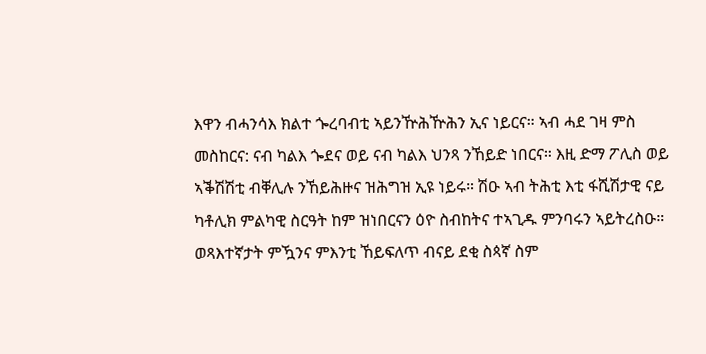እዋን ብሓንሳእ ክልተ ጐረባብቲ ኣይንዅሕዅሕን ኢና ነይርና። ኣብ ሓደ ገዛ ምስ መስከርና: ናብ ካልእ ጐደና ወይ ናብ ካልእ ህንጻ ንኸይድ ነበርና። እዚ ድማ ፖሊስ ወይ ኣቕሽሽቲ ብቐሊሉ ንኸይሕዙና ዝሕግዝ ኢዩ ነይሩ። ሽዑ ኣብ ትሕቲ እቲ ፋሺሽታዊ ናይ ካቶሊክ ምልካዊ ስርዓት ከም ዝነበርናን ዕዮ ስብከትና ተኣጊዱ ምንባሩን ኣይትረስዑ። ወጻእተኛታት ምዃንና ምእንቲ ኸይፍለጥ ብናይ ደቂ ስጳኛ ስም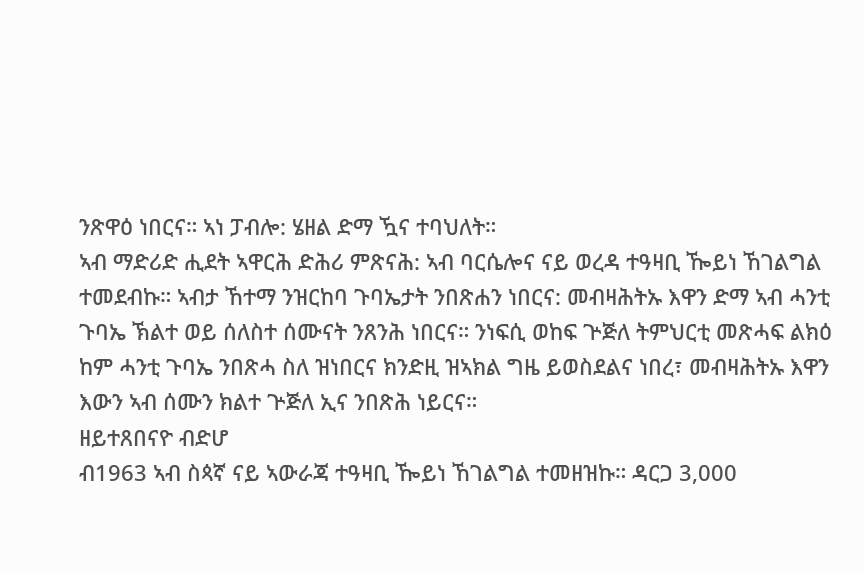ንጽዋዕ ነበርና። ኣነ ፓብሎ: ሄዘል ድማ ዃና ተባህለት።
ኣብ ማድሪድ ሒደት ኣዋርሕ ድሕሪ ምጽናሕ: ኣብ ባርሴሎና ናይ ወረዳ ተዓዛቢ ዀይነ ኸገልግል ተመደብኩ። ኣብታ ኸተማ ንዝርከባ ጉባኤታት ንበጽሐን ነበርና: መብዛሕትኡ እዋን ድማ ኣብ ሓንቲ ጉባኤ ኽልተ ወይ ሰለስተ ሰሙናት ንጸንሕ ነበርና። ንነፍሲ ወከፍ ጕጅለ ትምህርቲ መጽሓፍ ልክዕ ከም ሓንቲ ጉባኤ ንበጽሓ ስለ ዝነበርና ክንድዚ ዝኣክል ግዜ ይወስደልና ነበረ፣ መብዛሕትኡ እዋን እውን ኣብ ሰሙን ክልተ ጕጅለ ኢና ንበጽሕ ነይርና።
ዘይተጸበናዮ ብድሆ
ብ1963 ኣብ ስጳኛ ናይ ኣውራጃ ተዓዛቢ ዀይነ ኸገልግል ተመዘዝኩ። ዳርጋ 3,000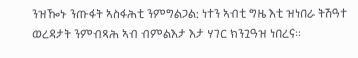ንዝዀኑ ንጡፋት ኣስፋሕቲ ንምግልጋል: ነተን ኣብቲ ግዜ እቲ ዝነበራ ትሽዓተ ወረዳታት ንምብጻሕ ኣብ ብምልእታ እታ ሃገር ክንጓዓዝ ነበረና።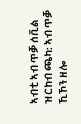ኣብቲ ኣብ ጥቓ ሰቪል ዝርከብ ጫካ: ኣብ ጥቓ ኺኾን ዘሎ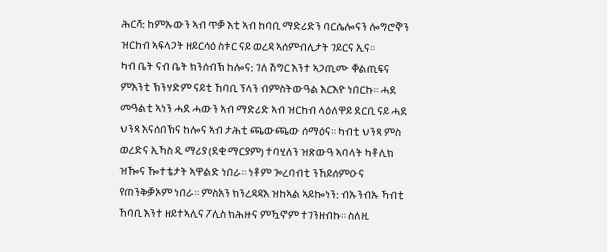ሕርሻ: ከምኡውን ኣብ ጥቓ እቲ ኣብ ከባቢ ማድሪድን ባርሴሎናን ሎግሮኞን ዝርከብ ኣፍላጋት ዘይርሳዕ ስቱር ናይ ወረዳ ኣሰምብሊታት ገይርና ኢና።
ካብ ቤት ናብ ቤት ክንሰብኽ ከሎና: ገለ ሽግር እንተ ኣጋጢሙ ቐልጢፍና ምእንቲ ኽንሃድም ናይቲ ኸባቢ ፕላን ብምስትውዓል እርእዮ ነበርኩ። ሓደ መዓልቲ ኣነን ሓደ ሓውን ኣብ ማድሪድ ኣብ ዝርከብ ላዕለዋይ ደርቢ ናይ ሓደ ህንጻ እናሰበኽና ከሎና ኣብ ታሕቲ ጫውጫው ሰማዕና። ካብቲ ህንጻ ምስ ወረድና ኢኻስ ዲ ማሪያ (ደቂ ማርያም) ተባሂለን ዝጽውዓ ኣባላት ካቶሊክ ዝዀና ዀተቴታት ኣዋልድ ነበራ። ነቶም ጐረባብቲ ንኸይሰምዑና የጠንቅቓኦም ነበራ። ምስአን ክንረዳዳእ ዝከኣል ኣይኰነን: ብኡንብኡ ኻብቲ ኸባቢ እንተ ዘይተኣሊና ፖሊስ ክሕዙና ምዃኖም ተገንዘብኩ። ስለዚ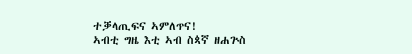ተቓላጢፍና ኣምለጥና!
ኣብቲ ግዜ እቲ ኣብ ስጳኛ ዘሐጕስ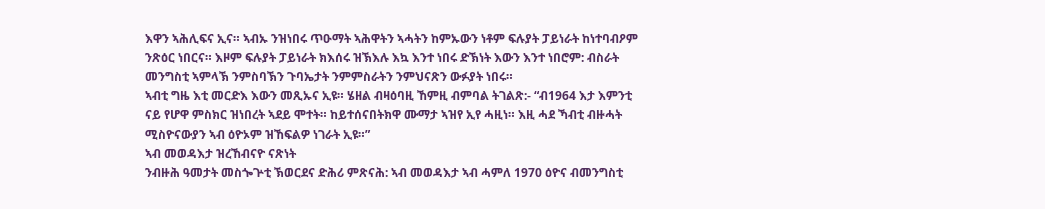እዋን ኣሕሊፍና ኢና። ኣብኡ ንዝነበሩ ጥዑማት ኣሕዋትን ኣሓትን ከምኡውን ነቶም ፍሉያት ፓይነራት ከነተባብዖም ንጽዕር ነበርና። እዞም ፍሉያት ፓይነራት ክእሰሩ ዝኽእሉ እኳ እንተ ነበሩ ድኽነት እውን እንተ ነበሮም: ብስራት መንግስቲ ኣምላኽ ንምስባኽን ጉባኤታት ንምምስራትን ንምህናጽን ውፉያት ነበሩ።
ኣብቲ ግዜ እቲ መርድእ እውን መጺኡና ኢዩ። ሄዘል ብዛዕባዚ ኸምዚ ብምባል ትገልጽ:- “ብ1964 እታ እምንቲ ናይ የሆዋ ምስክር ዝነበረት ኣደይ ሞተት። ከይተሰናበትክዋ ሙማታ ኣዝየ ኢየ ሓዚነ። እዚ ሓደ ኻብቲ ብዙሓት ሚስዮናውያን ኣብ ዕዮኦም ዝኸፍልዎ ነገራት ኢዩ።”
ኣብ መወዳእታ ዝረኸብናዮ ናጽነት
ንብዙሕ ዓመታት መስጐጕቲ ኽወርደና ድሕሪ ምጽናሕ: ኣብ መወዳእታ ኣብ ሓምለ 1970 ዕዮና ብመንግስቲ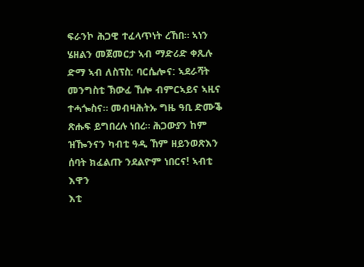ፍራንኮ ሕጋዊ ተፈላጥነት ረኸበ። ኣነን ሄዘልን መጀመርታ ኣብ ማድሪድ ቀጺሉ ድማ ኣብ ለስፕስ: ባርሴሎና: ኣደራሻት መንግስቲ ኽውፈ ኸሎ ብምርኣይና ኣዚና ተሓጐስና። መብዛሕትኡ ግዜ ዓቢ ድሙቕ ጽሑፍ ይግበረሉ ነበረ። ሕጋውያን ከም ዝዀንናን ካብቲ ዓዲ ኸም ዘይንወጽእን ሰባት ክፈልጡ ንደልዮም ነበርና! ኣብቲ እዋን
እቲ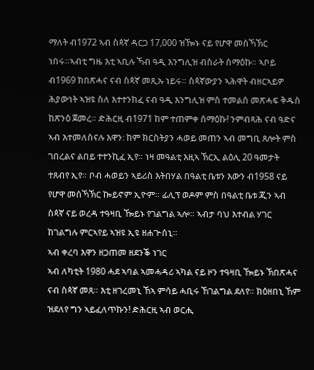ማለት ብ1972 ኣብ ስጳኛ ዳርጋ 17,000 ዝዀኑ ናይ የሆዋ መሰኻኽር ነበሩ።ኣብቲ ግዜ እቲ ኣቢሉ ኻብ ዓዲ እንግሊዝ ብስራት ሰማዕኩ። ኣቦይ ብ1969 ክበጽሓና ናብ ስጳኛ መጺኡ ነይሩ። ስጳኛውያን ኣሕዋት ብዘርኣይዎ ሕያውነት ኣዝዩ ስለ እተተንከፈ ናብ ዓዲ እንግሊዝ ምስ ተመልሰ መጽሓፍ ቅዱስ ከጽንዕ ጀመረ። ድሕርዚ ብ1971 ከም ተጠምቀ ሰማዕኩ! ንምብጻሕ ናብ ዓድና ኣብ እተመለስናሉ እዋን: ከም ክርስትያን ሓወይ መጠን ኣብ መግቢ ጸሎት ምስ ገበረልና ልበይ ተተንኪፈ ኢየ። ነዛ መዓልቲ እዚኣ ኽርኢ ልዕሊ 20 ዓመታት ተጸብየ ኢየ። ቦብ ሓወይን ኣይሪስ እትበሃል በዓልቲ ቤቱን እውን ብ1958 ናይ የሆዋ መሰኻኽር ኰይኖም ኢዮም። ፊሊፕ ወዶም ምስ በዓልቲ ቤቱ ጂን ኣብ ስጳኛ ናይ ወረዳ ተዓዛቢ ዀይኑ የገልግል ኣሎ። ኣብታ ባህ እተብል ሃገር ከገልግሉ ምርኣየይ ኣዝዩ ኢዩ ዘሐጕሰኒ።
ኣብ ቀረባ እዋን ዘጋጠመ ዘደንቕ ነገር
ኣብ ለካቲት 1980 ሓደ ኣባል ኣመሓዳሪ ኣካል ናይ ዞን ተዓዛቢ ዀይኑ ኽበጽሓና ናብ ስጳኛ መጸ። እቲ ዘገረመኒ ኸኣ ምሳይ ሓቢሩ ኸገልግል ደለየ። ክዕዘበኒ ኸም ዝደለየ ግን ኣይፈለጥኩን! ድሕርዚ ኣብ ወርሒ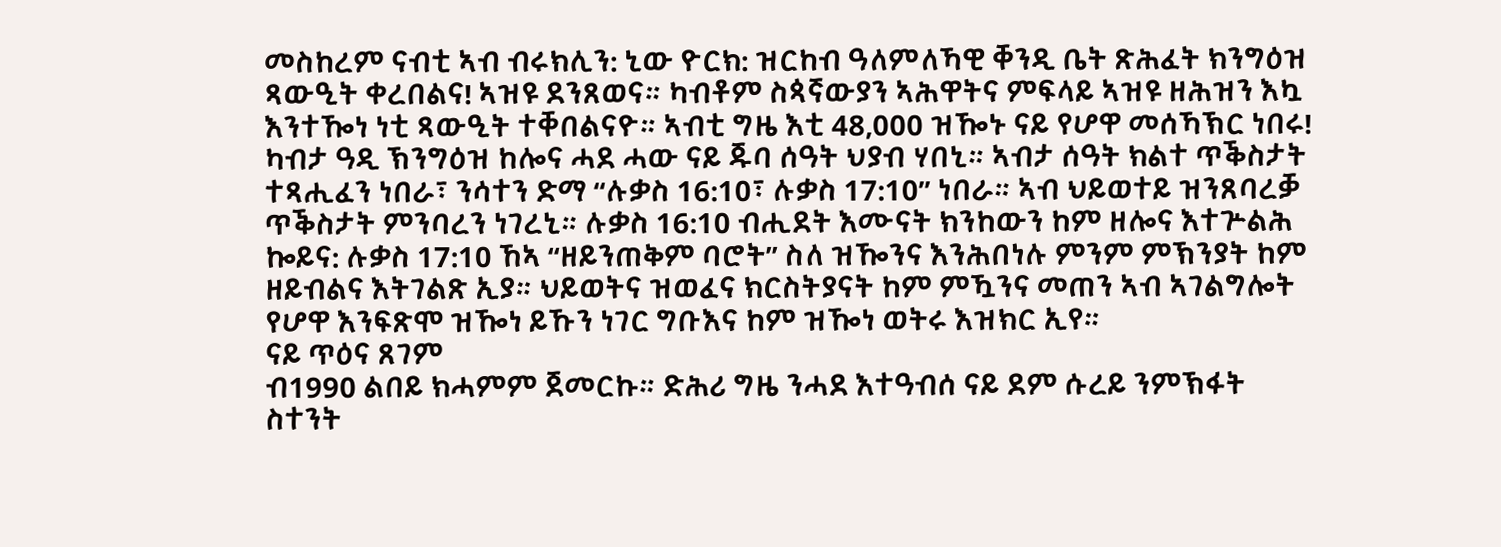መስከረም ናብቲ ኣብ ብሩክሊን: ኒው ዮርክ: ዝርከብ ዓለምለኻዊ ቐንዲ ቤት ጽሕፈት ክንግዕዝ ጻውዒት ቀረበልና! ኣዝዩ ደንጸወና። ካብቶም ስጳኛውያን ኣሕዋትና ምፍላይ ኣዝዩ ዘሕዝን እኳ እንተዀነ ነቲ ጻውዒት ተቐበልናዮ። ኣብቲ ግዜ እቲ 48,000 ዝዀኑ ናይ የሆዋ መሰኻኽር ነበሩ!
ካብታ ዓዲ ኽንግዕዝ ከሎና ሓደ ሓው ናይ ጁባ ሰዓት ህያብ ሃበኒ። ኣብታ ሰዓት ክልተ ጥቕስታት ተጻሒፈን ነበራ፣ ንሳተን ድማ “ሉቃስ 16:10፣ ሉቃስ 17:10” ነበራ። ኣብ ህይወተይ ዝንጸባረቓ ጥቕስታት ምንባረን ነገረኒ። ሉቃስ 16:10 ብሒደት እሙናት ክንከውን ከም ዘሎና እተጕልሕ ኰይና: ሉቃስ 17:10 ኸኣ “ዘይንጠቅም ባሮት” ስለ ዝዀንና እንሕበነሉ ምንም ምኽንያት ከም ዘይብልና እትገልጽ ኢያ። ህይወትና ዝወፈና ክርስትያናት ከም ምዃንና መጠን ኣብ ኣገልግሎት የሆዋ እንፍጽሞ ዝዀነ ይኹን ነገር ግቡእና ከም ዝዀነ ወትሩ እዝክር ኢየ።
ናይ ጥዕና ጸገም
ብ1990 ልበይ ክሓምም ጀመርኩ። ድሕሪ ግዜ ንሓደ እተዓብሰ ናይ ደም ሱረይ ንምኽፋት ስተንት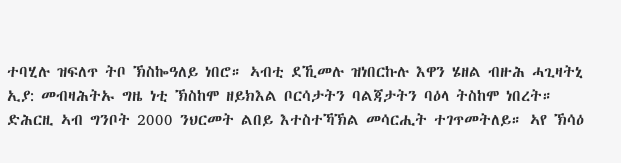ተባሂሉ ዝፍለጥ ትቦ ኽስኰዓለይ ነበሮ። ኣብቲ ደኺመሉ ዝነበርኩሉ እዋን ሄዘል ብዙሕ ሓጊዛትኒ ኢያ: መብዛሕትኡ ግዜ ነቲ ኽስከሞ ዘይክእል ቦርሳታትን ባልጃታትን ባዕላ ትስከሞ ነበረት። ድሕርዚ ኣብ ግንቦት 2000 ንህርመት ልበይ እተስተኻኽል መሳርሒት ተገጥመትለይ። ኣየ ኽሳዕ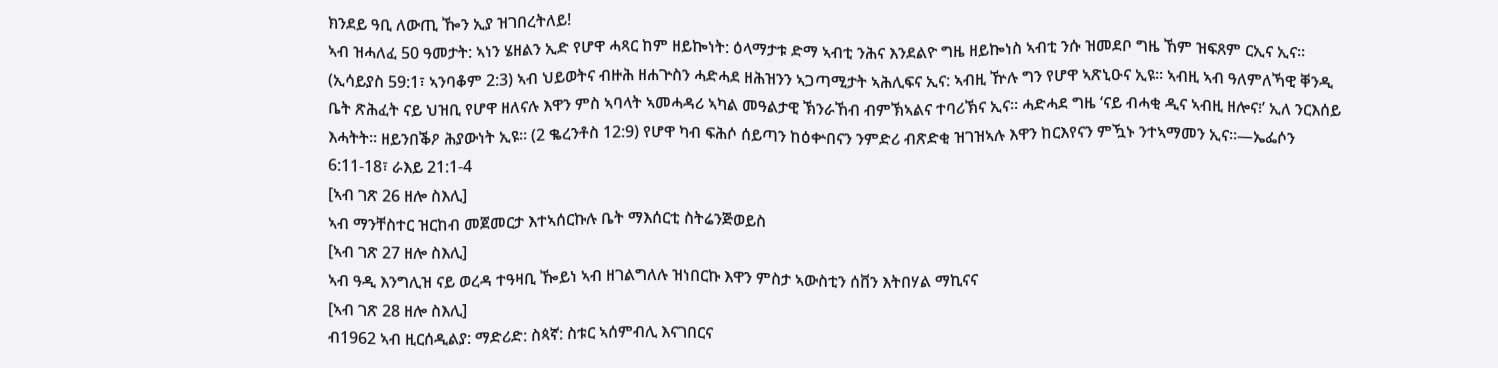ክንደይ ዓቢ ለውጢ ዀን ኢያ ዝገበረትለይ!
ኣብ ዝሓለፈ 50 ዓመታት: ኣነን ሄዘልን ኢድ የሆዋ ሓጻር ከም ዘይኰነት: ዕላማታቱ ድማ ኣብቲ ንሕና እንደልዮ ግዜ ዘይኰነስ ኣብቲ ንሱ ዝመደቦ ግዜ ኸም ዝፍጸም ርኢና ኢና። (ኢሳይያስ 59:1፣ ኣንባቆም 2:3) ኣብ ህይወትና ብዙሕ ዘሐጕስን ሓድሓደ ዘሕዝንን ኣጋጣሚታት ኣሕሊፍና ኢና: ኣብዚ ዅሉ ግን የሆዋ ኣጽኒዑና ኢዩ። ኣብዚ ኣብ ዓለምለኻዊ ቐንዲ ቤት ጽሕፈት ናይ ህዝቢ የሆዋ ዘለናሉ እዋን ምስ ኣባላት ኣመሓዳሪ ኣካል መዓልታዊ ኽንራኸብ ብምኽኣልና ተባሪኽና ኢና። ሓድሓደ ግዜ ‘ናይ ብሓቂ ዲና ኣብዚ ዘሎና፧’ ኢለ ንርእሰይ እሓትት። ዘይንበቕዖ ሕያውነት ኢዩ። (2 ቈረንቶስ 12:9) የሆዋ ካብ ፍሕሶ ሰይጣን ከዕቍበናን ንምድሪ ብጽድቂ ዝገዝኣሉ እዋን ከርእየናን ምዃኑ ንተኣማመን ኢና።—ኤፌሶን 6:11-18፣ ራእይ 21:1-4
[ኣብ ገጽ 26 ዘሎ ስእሊ]
ኣብ ማንቸስተር ዝርከብ መጀመርታ እተኣሰርኩሉ ቤት ማእሰርቲ ስትሬንጅወይስ
[ኣብ ገጽ 27 ዘሎ ስእሊ]
ኣብ ዓዲ እንግሊዝ ናይ ወረዳ ተዓዛቢ ዀይነ ኣብ ዘገልግለሉ ዝነበርኩ እዋን ምስታ ኣውስቲን ሰቨን እትበሃል ማኪናና
[ኣብ ገጽ 28 ዘሎ ስእሊ]
ብ1962 ኣብ ዚርሰዲልያ: ማድሪድ: ስጳኛ: ስቱር ኣሰምብሊ እናገበርና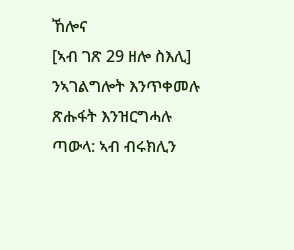ኸሎና
[ኣብ ገጽ 29 ዘሎ ስእሊ]
ንኣገልግሎት እንጥቀመሉ ጽሑፋት እንዝርግሓሉ ጣውላ: ኣብ ብሩክሊን